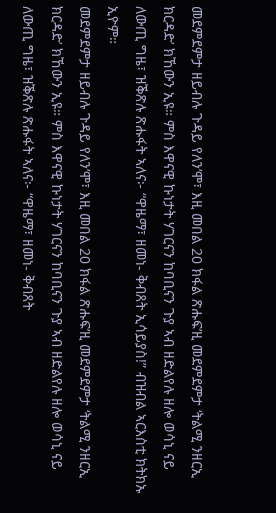መደምደምታ ዘይብሉ ጉዳይ የለን’ሞ፣ እዚ መበል 20 ክፋል ጽሑፍ’ዚ መደምደምታ ‘ትልሚ ንዘርኢ ክርዳድ’ ክኸውን ኢዩ። ምስ እዋናዊ ኩነታት ሃገርናን ከባቢናን ጉያ ኣብ ዘድልየሉ ዘሎ ወሳኒ ናይ ለውጢ ግዜ፣ ዝቕጽሉ ጽሑፋት ኣለና፦ “ዋዜማ፣ ዘመነ- ቅብጸት ኢሳይያስ!” ብዝብል ኣርእስቲ ክትክኡ ኢዮም።
መደምደምታ ዘይብሉ ጉዳይ የለን’ሞ፣ እዚ መበል 20 ክፋል ጽሑፍ’ዚ መደምደምታ ‘ትልሚ ንዘርኢ ክርዳድ’ ክኸውን ኢዩ። ምስ እዋናዊ ኩነታት ሃገርናን ከባቢናን ጉያ ኣብ ዘድልየሉ ዘሎ ወሳኒ ናይ ለውጢ ግዜ፣ ዝቕጽሉ ጽሑፋት ኣለና፦ “ዋዜማ፣ ዘመነ- ቅብጸት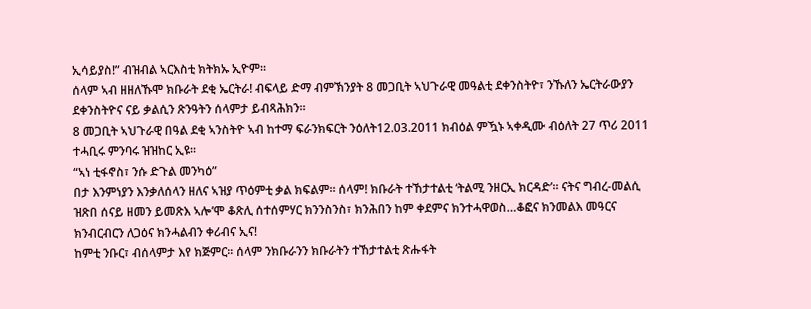ኢሳይያስ!” ብዝብል ኣርእስቲ ክትክኡ ኢዮም።
ሰላም ኣብ ዘዘለኹሞ ክቡራት ደቂ ኤርትራ! ብፍላይ ድማ ብምኽንያት 8 መጋቢት ኣህጉራዊ መዓልቲ ደቀንስትዮ፣ ንኹለን ኤርትራውያን ደቀንስትዮና ናይ ቃልሲን ጽንዓትን ሰላምታ ይብጻሕክን።
8 መጋቢት ኣህጉራዊ በዓል ደቂ ኣንስትዮ ኣብ ከተማ ፍራንክፍርት ንዕለት12.03.2011 ክብዕል ምዃኑ ኣቀዲሙ ብዕለት 27 ጥሪ 2011 ተሓቢሩ ምንባሩ ዝዝከር ኢዩ።
“ኣነ ቲፋኖስ፣ ንሱ ድጉል መንካዕ”
በታ እንምነያን እንቃለሰላን ዘለና ኣዝያ ጥዕምቲ ቃል ክፍልም። ሰላም! ክቡራት ተኸታተልቲ ‘ትልሚ ንዘርኢ ክርዳድ’። ናትና ግብረ-መልሲ ዝጽበ ሰናይ ዘመን ይመጽእ ኣሎ’ሞ ቆጽሊ ሰተሰምሃር ክንንስንስ፣ ክንሕበን ከም ቀደምና ክንተሓዋወስ…ቆፎና ክንመልእ መዓርና ክንብርብርን ለጋዕና ክንሓልብን ቀሪብና ኢና!
ከምቲ ንቡር፣ ብሰላምታ እየ ክጅምር። ሰላም ንክቡራንን ክቡራትን ተኸታተልቲ ጽሑፋት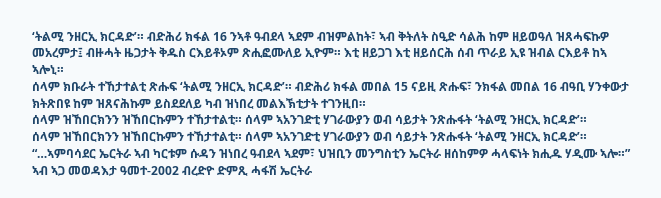‘ትልሚ ንዘርኢ ክርዳድ’። ብድሕሪ ክፋል 16 ንኣቶ ዓብደላ ኣደም ብዝምልከት፣ ኣብ ቅትለት ስዒድ ሳልሕ ከም ዘይወዓለ ዝጸሓፍኩዎ መአረምታ፤ ብዙሓት ዜጋታት ቅዱስ ርእይቶኦም ጽሒፎሙለይ ኢዮም። እቲ ዘይጋገ እቲ ዘይሰርሕ ሰብ ጥራይ ኢዩ ዝብል ርእይቶ ከኣ ኣሎኒ።
ሰላም ክቡራት ተኸታተልቲ ጽሑፍ ‘ትልሚ ንዘርኢ ክርዳድ’። ብድሕሪ ክፋል መበል 15 ናይዚ ጽሑፍ፣ ንክፋል መበል 16 ብዓቢ ሃንቀውታ ክትጽበዩ ከም ዝጸናሕኩም ይስደደለይ ካብ ዝነበረ መልእኽቲታት ተገንዚበ።
ሰላም ዝኸበርክንን ዝኸበርኩምን ተኸታተልቲ። ሰላም ኣአንገድቲ ሃገራውያን ወብ ሳይታት ንጽሑፋት ‘ትልሚ ንዘርኢ ክርዳድ’።
ሰላም ዝኸበርክንን ዝኸበርኩምን ተኸታተልቲ። ሰላም ኣአንገድቲ ሃገራውያን ወብ ሳይታት ንጽሑፋት ‘ትልሚ ንዘርኢ ክርዳድ’።
“…ኣምባሳደር ኤርትራ ኣብ ካርቱም ሱዳን ዝነበረ ዓብደላ ኣደም፣ ህዝቢን መንግስቲን ኤርትራ ዘሰከምዎ ሓላፍነት ክሒዱ ሃዲሙ ኣሎ።” ኣብ ኣጋ መወዳእታ ዓመተ-2002 ብረድዮ ድምጺ ሓፋሽ ኤርትራ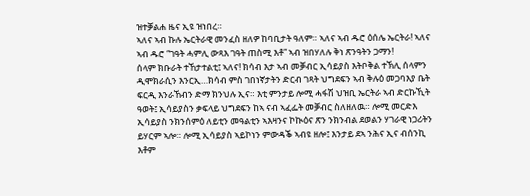ዝተቓልሐ ዜና ኢዩ ዝነበረ።
ኣለና ኣብ ኩሉ ኤርትራዊ መንፈስ ዘለዎ ከባቢታት ዓለም። ኣለና ኣብ ዱሮ ዕሰሌ ኤርትራ! ኣለና ኣብ ዱሮ “ገዓት ሓምሊ ውጻእ ገዓት ጠስሚ እቶ” ኣብ ዝበሃለሉ ቅነ ጽንዓትን ጋማን!
ሰላም ክቡራት ተኸታተልቲ፤ ኣለና! ክሳብ እታ ኣብ መቓብር ኢሳይያስ እትቦቅል ተኽሊ ሰላምን ዲሞክራሲን እንርኢ…ክሳብ ምስ ገበነኛታትን ድርብ ገጻት ህግደፍን ኣብ ቅሉዕ መጋባእያ ቤት ፍርዲ እንራኸብን ድማ ክንህሉ ኢና። እቲ ምንታይ ሎሚ ሓፋሽ ህዝቢ ኤርትራ ኣብ ድርኩኺት ዓወት፤ ኢሳይያስን ቃፍላይ ህግደፍን ከኣ ናብ ኣፈፌት መቓብር ስለዘለዉ። ሎሚ መርድእ ኢሳይያስ ንክንሰምዕ ለይቲን መዓልቲን ኣእዛንና ኮኲዕና ጽን ንክንብል ደወልን ሃገራዊ ነጋሪትን ይሃርም ኣሎ። ሎሚ ኢሳይያስ ኣይኮነን ምውዳቕ ኣብዩ ዘሎ፤ እንታይ ደኣ ንሕና ኢና ብሰንኪ እቶም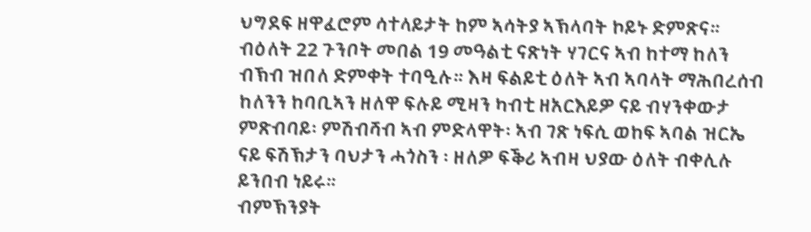ህግደፍ ዘዋፈሮም ሳተላይታት ከም ኣሳትያ ኣኽላባት ኮይኑ ድምጽና።
ብዕለት 22 ጉንቦት መበል 19 መዓልቲ ናጽነት ሃገርና ኣብ ከተማ ከለን ብኽብ ዝበለ ድምቀት ተባዒሉ። እዛ ፍልይቲ ዕለት ኣብ ኣባላት ማሕበረሰብ ከለንን ከባቢኣን ዘለዋ ፍሉይ ሚዛን ካብቲ ዘአርእይዎ ናይ ብሃንቀውታ ምጽብባይ፡ ምሽብሻብ ኣብ ምድላዋት፡ ኣብ ገጽ ነፍሲ ወከፍ ኣባል ዝርኤ ናይ ፍሽኽታን ባህታን ሓጎስን ፡ ዘለዎ ፍቕሪ ኣብዛ ህያው ዕለት ብቀሊሉ ይንበብ ነይሩ።
ብምኽንያት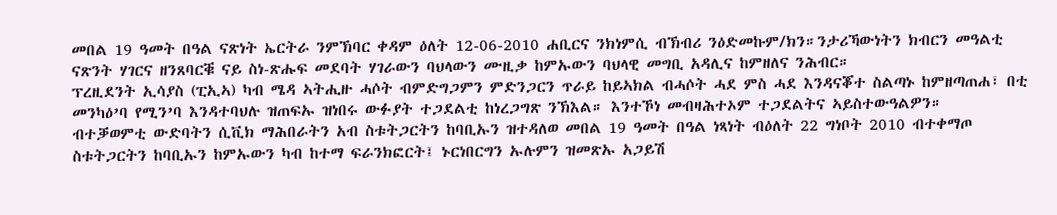መበል 19 ዓመት በዓል ናጽነት ኤርትራ ንምኽባር ቀዳም ዕለት 12-06-2010 ሐቢርና ንክነምሲ ብኽብሪ ንዕድመኩም/ክን።ንታሪኻውነትን ክብርን መዓልቲ ናጽንት ሃገርና ዘንጸባርቑ ናይ ስነ-ጽሑፍ መደባት ሃገራውን ባህላውን ሙዚቃ ከምኡውን ባህላዊ መግቢ አዳሊና ከምዘለና ንሕብር።
ፕረዚደንት ኢሳያስ (ፒኢኣ) ካብ ሜዳ ኣትሒዙ ሓሶት ብምድግጋምን ምድንጋርን ጥራይ ከይኣክል ብሓሶት ሓደ ምስ ሓደ እንዳናቖተ ስልጣኑ ከምዘጣጠሐ፣ በቲ መንካዕ’ባ የሚን’ባ እንዳተባህሉ ዝጠፍኡ ዝነበሩ ውፉያት ተጋደልቲ ከነረጋግጽ ንኽእል። እንተኾነ መብዛሕተኦም ተጋደልትና ኣይስተውዓልዎን።
ብተቓወምቲ ውድባትን ሲቪክ ማሕበራትን አብ ስቱትጋርትን ከባቢኡን ዝተዳለወ መበል 19 ዓመት በዓል ነጻነት ብዕለት 22 ግነቦት 2010 ብተቀማጦ ስቱትጋርትን ከባቢኡን ከምኡውን ካብ ከተማ ፍራንክፎርት፤ ኑርነበርግን ኡሉምን ዝመጽኡ አጋይሽ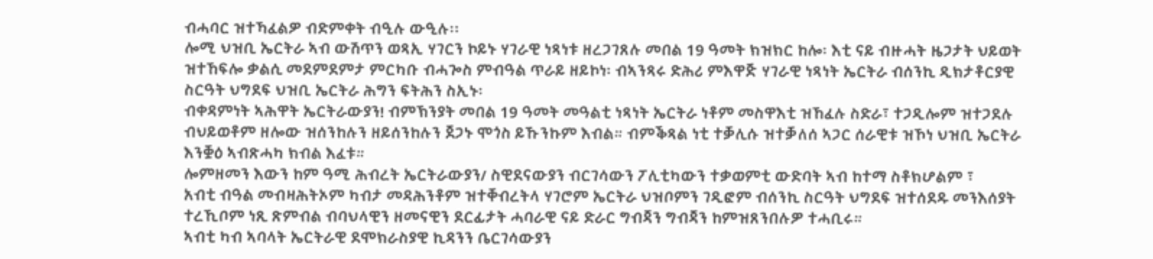ብሓባር ዝተኻፈልዎ ብድምቀት ብዒሉ ውዒሉ፡፡
ሎሚ ህዝቢ ኤርትራ ኣብ ውሽጥን ወጻኢ ሃገርን ኮይኑ ሃገራዊ ነጻነቱ ዘረጋገጸሉ መበል 19 ዓመት ክዝክር ከሎ፡ እቲ ናይ ብዙሓት ዜጋታት ህይወት ዝተኸፍሎ ቃልሲ መደምደምታ ምርካቡ ብሓጐስ ምብዓል ጥራይ ዘይኮነ፡ ብኣንጻሩ ድሕሪ ምእዋጅ ሃገራዊ ነጻነት ኤርትራ ብሰንኪ ዲክታቶርያዊ ስርዓት ህግደፍ ህዝቢ ኤርትራ ሕግን ፍትሕን ስኢኑ፡
ብቀዳምነት ኣሕዋት ኤርትራውያን! ብምኽንያት መበል 19 ዓመት መዓልቲ ነጻነት ኤርትራ ነቶም መስዋእቲ ዝኸፈሉ ስድራ፣ ተጋዲሎም ዝተጋደሉ ብህይወቶም ዘሎው ዝሰንከሉን ዘይሰንከሉን ጀጋኑ ሞጎስ ይኹንኩም እብል። ብምቕጻል ነቲ ተቓሊሱ ዝተቓለሰ ኣጋር ሰራዊቱ ዝኾነ ህዝቢ ኤርትራ እንቛዕ ኣብጽሓካ ክብል እፈቱ።
ሎምዘመን እውን ከም ዓሚ ሕብረት ኤርትራውያን/ ስዊደናውያን ብርገሳውን ፖሊቲካውን ተቃወምቲ ውድባት ኣብ ከተማ ስቶክሆልም ፣
አብቲ ብዓል መብዛሕትኦም ካብታ መዳሕንቶም ዝተቐብረትላ ሃገሮም ኤርትራ ህዝቦምን ገዲፎም ብሰንኪ ስርዓት ህግደፍ ዝተሰደዱ መንእሰያት ተረኺቦም ነጺ ጽምብል ብባህላዊን ዘመናዊን ደርፊታት ሓባራዊ ናይ ድራር ግብጃን ግብጃን ከምዝጸንበሉዎ ተሓቢሩ።
ኣብቲ ካብ ኣባላት ኤርትራዊ ደሞክራስያዊ ኪዳንን ቤርገሳውያን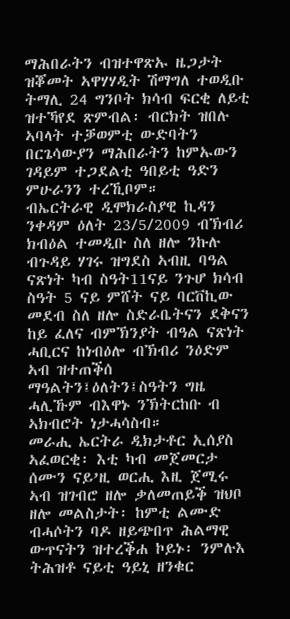ማሕበራትን ብዝተዋጽኡ ዜጋታት ዝቖመት ኣዋሃሃዲት ሽማግለ ተወዲቡ ትማሊ 24 ግንቦት ክሳብ ፍርቂ ለይቲ ዝተኻየደ ጽምብል፡ ብርክት ዝበሉ ኣባላት ተቓወምቲ ውድባትን በርጌሳውያን ማሕበራትን ከምኡውን ገዳይም ተጋደልቲ ዓበይቲ ዓድን ምሁራንን ተረኺቦም።
ብኤርትራዊ ዲሞክራስያዊ ኪዳን ንቀዳም ዕለት 23/5/2009 ብኽብሪ ክብዕል ተመዲቡ ስለ ዘሎ ንኩሉ ብጉዳይ ሃገሩ ዝግደስ ኣብዚ ባዓል ናጽነት ካብ ስዓት11ናይ ንጉሆ ክሳብ ስዓት 5 ናይ ምሸት ናይ ባርቨኪው መደብ ስለ ዘሎ ስድራቤትናን ደቅናን ከይ ፈለና ብምኽንያት ብዓል ናጽነት ሓቢርና ከነብዕሎ ብኽብሪ ንዕድም ኣብ ዝተጠቕሰ ማዓልትን፤ዕለትን፤ስዓትን ግዜ ሓሊኹም ብእዋኑ ንኽትርከቡ ብ ኣክብሮት ነታሓሳስብ።
መራሒ ኤርትራ ዲክታቶር ኢሰያስ ኣፈወርቂ፡ እቲ ካብ መጀመርታ ሰሙን ናይ’ዚ ወርሒ እዚ ጀሚሩ ኣብ ዝገብሮ ዘሎ ቃለመጠይቕ ዝህቦ ዘሎ መልስታት፡ ከምቲ ልሙድ ብሓሶትን ባዶ ዘይጭበጥ ሕልማዊ ውጥናትን ዝተረቕሐ ኮይኑ፡ ንምሉእ ትሕዝቶ ናይቲ ዓይኒ ዘንቁር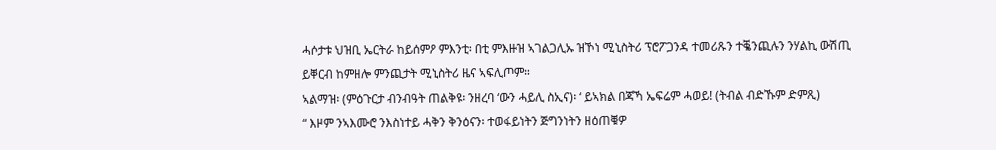ሓሶታቱ ህዝቢ ኤርትራ ከይሰምዖ ምእንቲ፡ በቲ ምእዙዝ ኣገልጋሊኡ ዝኾነ ሚኒስትሪ ፕሮፖጋንዳ ተመሪጹን ተቘንጪሉን ንሃልኪ ውሽጢ ይቐርብ ከምዘሎ ምንጪታት ሚኒስትሪ ዜና ኣፍሊጦም።
ኣልማዝ፡ (ምዕጉርታ ብንብዓት ጠልቅዩ፡ ንዘረባ ‘ውን ሓይሊ ስኢና)፡ ‘ ይኣክል በጃኻ ኤፍሬም ሓወይ! (ትብል ብድኹም ድምጺ)
“ እዞም ንኣእሙሮ ንእስነተይ ሓቅን ቅንዕናን፡ ተወፋይነትን ጅግንነትን ዘዕጠቑዎ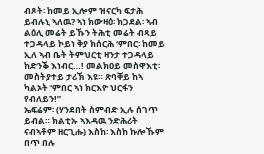ብጾት፡ ከመይ ኢሎም ዝናርካ ፍታሕ ይብሉኒ ኣለዉ? ኣነ ክውዛዕ፡ ክጋደል፡ ኣብ ልዕሊ መሬት ይኹን ትሕቲ መሬት ብጻይ ተጋዳላይ ኮይነ ቅያ ክሰርሕ ‘ምበር፡ ከመይ ኢለ ኣብ ቤት ትምህርቲ ዛንታ ተጋዳላይ ከድንቕ እነብር…! መልክዐይ መስዋእቲ፡ መስትያተይ ታሪኽ እዩ። ጽባቐይ ከኣ ካልኦት ‘ምበር ኣነ ክርእዮ ህርፋን የብለይን!”
ኤፍሬም፡ (ሃንደበት ስምብድ ኢሉ ሰገጥ ይብል። ክልቲኡ ኣእዳዉ ንድሕሪት ናብኣቶም ዘርጊሑ) እስከ፡ እስከ ኩሎኹም በጥ በሉ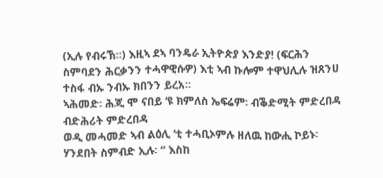(ኢሉ የብሩኽ።) እዚኣ ደኣ ባንዴራ ኢትዮጵያ እንድያ! (ፍርሕን ስምባደን ሕርቃንን ተሓዋዊሱዎ) እቲ ኣብ ኩሎም ተዋህሊሉ ዝጸንሀ ተስፋ ብኡ ንብኡ ክበንን ይረአ።
ኣሕመድ፡ ሕጂ ሞ ናበይ ‘ዩ ክምለስ ኤፍሬም፡ ብቕድሚት ምድረበዳ ብድሕሪት ምድረበዳ
ወዲ መሓመድ ኣብ ልዕሊ ‘ቲ ተሓቢኦምሉ ዘለዉ ከውሒ ኮይኑ፡ ሃንደበት ስምብድ ኢሉ፡ “ እስከ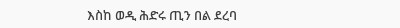እስከ ወዲ ሕድሩ ጢን በል ደረባ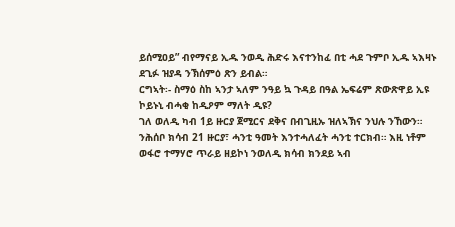ይሰሚዐይ” ብየማናይ ኢዱ ንወዲ ሕድሩ እናተንከፈ በቲ ሓደ ጉምቦ ኢዱ ኣእዛኑ ደጊፉ ዝያዳ ንኽሰምዕ ጽን ይብል።
ርግኣት፡- ስማዕ ስከ ኣንታ ኣለም ንዓይ ኳ ጉዳይ በዓል ኤፍሬም ጽውጽዋይ ኢዩ ኮይኑኒ ብሓቂ ከዲዖም ማለት ዲዩ?
ገለ ወለዲ ካብ 1ይ ዙርያ ጀሚርና ደቅና በብጊዚኡ ዝለኣኽና ንህሉ ንኸውን። ንሕሰቦ ክሳብ 21 ዙርያ፣ ሓንቲ ዓመት እንተሓለፈት ሓንቲ ተርክብ። እዚ ነቶም ወፋሮ ተማሃሮ ጥራይ ዘይኮነ ንወለዲ ክሳብ ክንደይ ኣብ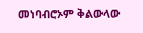መነባብሮኦም ቅልውላው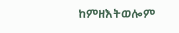ከምዘእትወሎም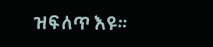ዝፍለጥ እዩ።